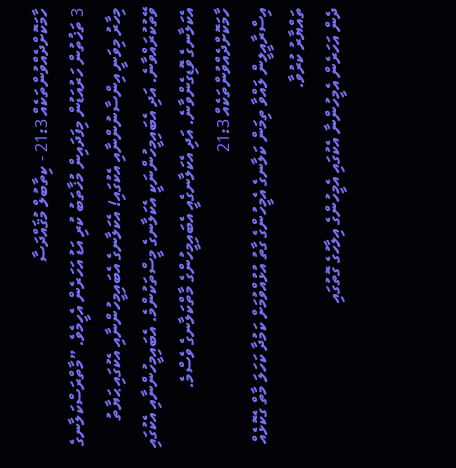ހާމަކޮށްދެއްވުންތަކެއް 21:3 - ކިތާބުލް މުޤައްދަސާ
3 ތަޚުތުން ހަރުއަޑުން މިފަދައިން މުޚާތަބު ކުރި އަޑު އަހަރެން އެހީމެވެ. ”މާތްރަސްކަލާނގެ މިހާރު މިވަނީ އިންސާނުންނާއި އެކުގައި! އެކަލާނގެ އެބައިމީހުންނާއި އެކުގައި ޙަޔާތު ވޭތުކުރައްވާނެ. އަދި އެބައިމީހުންނަކީ އެކަލާނގެ މީސްތަކުންމެ. އެބައިމީހުންނާއި އެކުގައި އެކަލާނގެ ވޮޑިގެންވާނެ. އަދި އެކަލާނގެއީ އެބައިމީހުންގެ މާތްކަލާނގެ ވެސްމެ.
ހާމަކޮށްދެއްވުންތަކެއް 21:3
އިސްރާއީލީން ލައްވާ ތިމަން ކަލާނގެ އެމީހުންގެ ގާތު އުޅުއްވުމަށް ކަމުދާ ކަހަލަ މާތް ގެކޮޅެއް ތައްޔާރު ކުރުވާ.
ދެން އަހަރެން އެމީހުންނާ އެކުގައި އެމީހުންގެ އިލާހުގެ ގޮތުގައި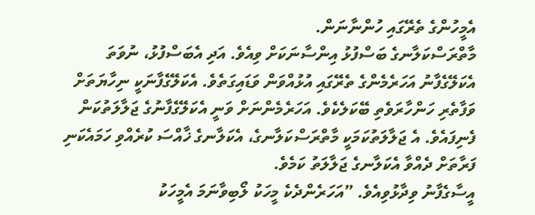އެމީހުންގެ ތެރޭގައި ހުންނާނަން.
މާތްރަސްކަލާނގެ ބަސްފުޅު އިންސާނަކަށް ވިއެވެ. އަދި އެބަސްފުޅު، ނުވަތަ އެކަލޭގެފާނު އަހަރެމެންގެ ތެރޭގައި އުޅުއްވަން ވަޑައިގަތެވެ. އެކަލޭގެފާނަކީ ނިހާޔަތަށް ވަފާތެރި ހަންހާރަވެތި ބޭކަލެކެވެ. އަހަރެމެންނަށް ވަނީ އެކަލޭގެފާނުގެ ޖަލާލަތުކަން ފެނިފައެވެ. އެ ޖަލާލަތުކަމަކީ މާތްރަސްކަލާނގެ، އެކަލާނގެ ޚާއްސަ ކުރެއްވި ހަމައެކަނި ފަރާތަށް ދެއްވާ އެކަލާނގެ ޖަލާލަތު ކަމެވެ.
އީސާގެފާނު ވިދާޅުވިއެވެ. ”އަހަރެންދެކެ މީހަކު ލޯބިވާނަމަ އެމީހަކު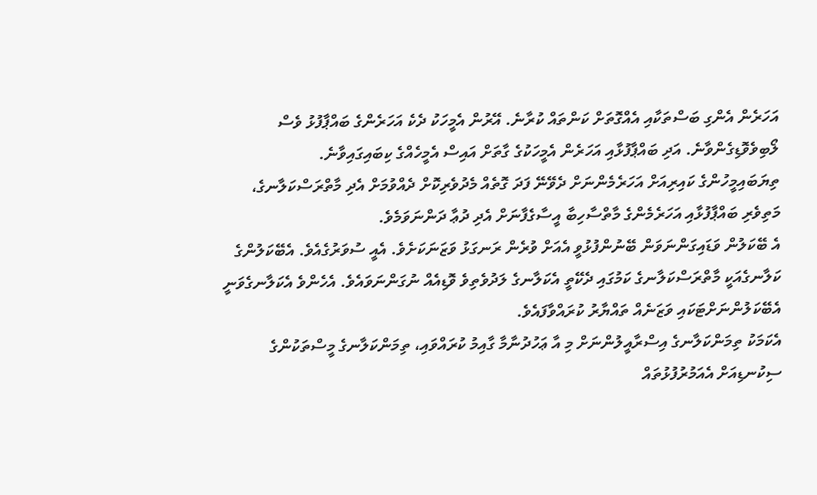އަހަރެން އެންގި ބަސްތަކާއި އެއްގޮތަށް ކަންތައް ކުރާނެ. އޭރުން އެމީހަކު ދެކެ އަހަރެންގެ ބައްޕާފުޅު ވެސް ލޯބިވެވޮޑިގެންވާނެ. އަދި ބައްޕާފުޅާއި އަހަރެން އެމީހަކުގެ ގާތަށް އައިސް އެމީހެއްގެ ކިބައިގައިވާނެ.
ތިޔަބައިމީހުންގެ ކައިރިއަށް އަހަރެމެންނަށް ދެވޭނޭ ފަދަ ގޮތެއް މެދުވެރިކޮށް ދެއްވުމަށް އެދި މާތްރަސްކަލާނގެ، މަތިވެރި ބައްޕާފުޅާއި އަހަރެމެންގެ މާތްސާހިބާ އީސާގެފާނަށް އެދި ދުޢާ ދަންނަވަމެވެ.
އެ ބޭކަލުން ވަޑައިގަންނަވަން ބޭނުންފުޅުވީ އެއަށް ވުރެން ރަނގަޅު ވަޒަނަކަށެވެ. އެއީ ސުވަރުގެއެވެ. އެބޭކަލުންގެ ކަލާނގެއަކީ މާތްރަސްކަލާނގެ ކަމުގައި ދެކޭތީ އެކަލާނގެ ލަދުވެތިވެ ވޮޑިއެއް ނުގަންނަވައެވެ. އެހެންވެ އެކަލާނގެވަނީ އެބޭކަލުންނަށްޓަކައި ވަޒަނެއް ތައްޔާރު ކުރައްވާފައެވެ.
އެކަމަކު ތިމަންކަލާނގެ އިސްރާއީލުންނަށް މި އާ ޢަހުދުނާމާ ގާއިމު ކުރައްވައި، ތިމަންކަލާނގެ މީސްތަކުންގެ ސިކުނޑިއަށް އެއަމުރުފުޅުތައް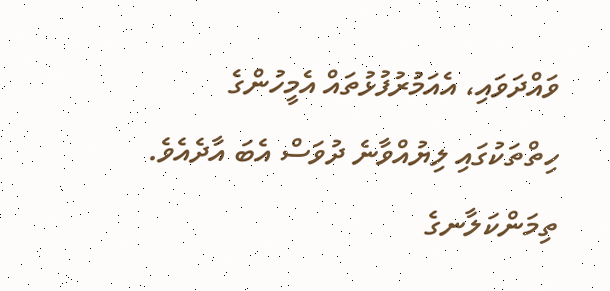ވައްދަވައި، އެއަމުރުފުޅުތައް އެމީހުންގެ ހިތްތަކުގައި ލިޔުއްވާނެ ދުވަސް އެބަ އާދެއެވެ. ތިމަންކަލާނގެ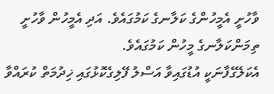ވާހުށީ އެމީހުންގެ ކަލާނގެ ކަމުގައެވެ. އަދި އެމީހުން ވާހުށީ ތިމަންކަލާނގެ މީހުން ކަމުގައެވެ.
އެކަލޭގެފާނަކީ އުޑުގައިވާ އަސްލު ފޭލިގެކޮޅުގައި ޚިދުމަތް ކުރައްވާ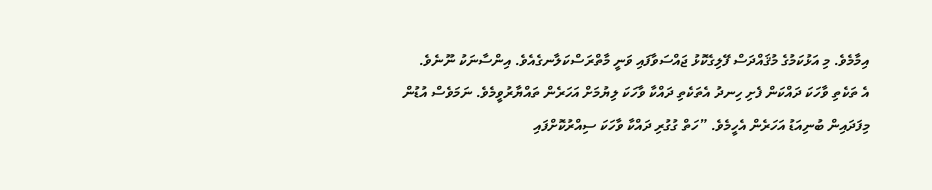އިމާމެވެ. މި އަޅުކަމުގެ މުޤައްދަސް ފޭލިގެކޮޅު ޖައްސަވާފައި ވަނީ މާތްރަސްކަލާނގެއެވެ. އިންސާނަކު ނޫނެވެ.
އެ ތަކެތި ވާހަކަ ދައްކަން ފެށި ހިނދު އެތަކެތި ދައްކާ ވާހަކަ ލިޔުމަށް އަހަރެން ތައްޔާރުވީމެވެ. ނަމަވެސް އުޑުން މިފަދައިން ބުނިއަޑު އަހަރެން އެހީމެވެ. ”ހަތް ގުގުރި ދައްކާ ވާހަކަ ސިއްރުކޮށްފައި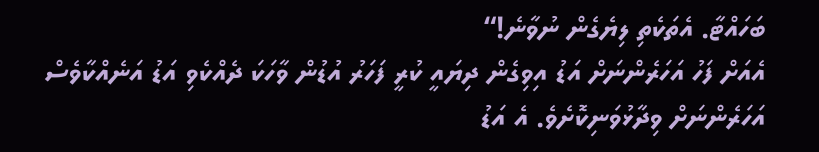ބަހައްޓާ. އެތަކެތި ލިޔެގެން ނުވާނެ!“
އެއަށް ފަހު އަހަރެންނަށް އަޑު އިވިގެން ދިޔައީ ކުރީ ފަހަރު އުޑުން ވާހަކަ ދެއްކެވި އަޑު އަނެއްކާވެސް އަހަރެންނަށް ވިދާޅުވަނިކޮށެވެ. އެ އަޑު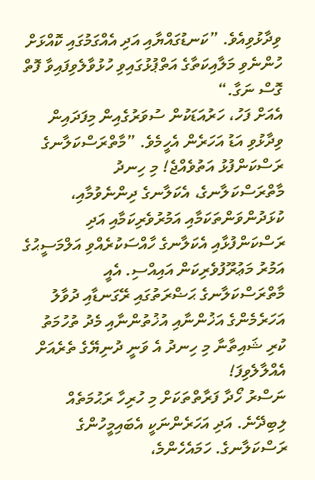ވިދާޅުވިއެވެ. ”ކަނޑުގައްޔާއި އަދި އެއްގަމުގައި ކޮއްޅަށް ހުންނެވި މަލާއިކަތާގެ އަތްޕުޅުގައިވި ހުޅުވާލެވިފައިވާ ފޮތް ގޮސް ނަގާ.“
އެއަށް ފަހު، ހަރުއަޑަކުން ސުވަރުގެއިން މިފަދައިން ވިދާޅުވި އަޑު އަހަރެން އެހީމެވެ. ”މާތްރަސްކަލާނގެ ރަސްކަންފުޅު އަތުވެއްޖެ! މި ހިނދު މާތްރަސްކަލާނގެ، އެކަލާނގެ ދިންނެވުމާއި، ކުޅަދުންވަންތަކަމާއި އަމުރުވެރިކަމާއި އަދި ރަސްކަންފުޅާއި އެކަލާނގެ ހާއްސަކުރެއްވި އަލްމަސީޙުގެ އަމުރު މަޢުރޫފުވެރިކަން އައިއްސި. އެއީ މާތްރަސްކަލާނގެ ޙަޟްރަތުގައި ރޭގަނޑާއި ދުވާލު އަހަރެމެންގެ އަޚުންނާއި އުޚުތުންނާއި މެދު ތުހުމަތު ކުރި ޝައިތާނާ މި ހިނދު އެ ވަނީ ދުނިޔޭގެ ތެރެއަށް އެއްލާލެވިފަ!
ނަސްރު ހޯދާ ފަރާތްތަކަށް މި ހުރިހާ ރަޙުމަތެއް ލިބިދޭނެ. އަދި އަހަރެންނަކީ އެބައިމީހުންގެ ރަސްކަލާނގެ. ހަމައެހެންމެ،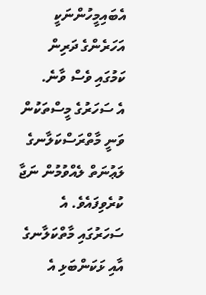އެބައިމީހުންނަކީ އަހަރެންގެ ދަރިން ކަމުގައި ވެސް ވާނެ.
އެ ސަހަރުގެ މީސްތަކުން ވަނީ މާތްރަސްކަލާނގެ ލަޢުނަތް ލެއްވުމުން ނަޖާ ކުރެވިފައެވެ. އެ ސަހަރުގައި މާތްކަލާނގެ އާއި ޅަކަންބަޅި އެ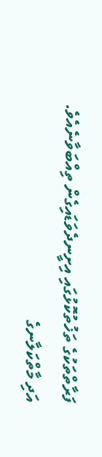ފަރާތްތަކުގެ ތަޚުތުކޮޅުގައި އިށީނދެވަޑައިގެން ތިއްބަވާނެއެވެ. އަދި މާތްކަލާނގެ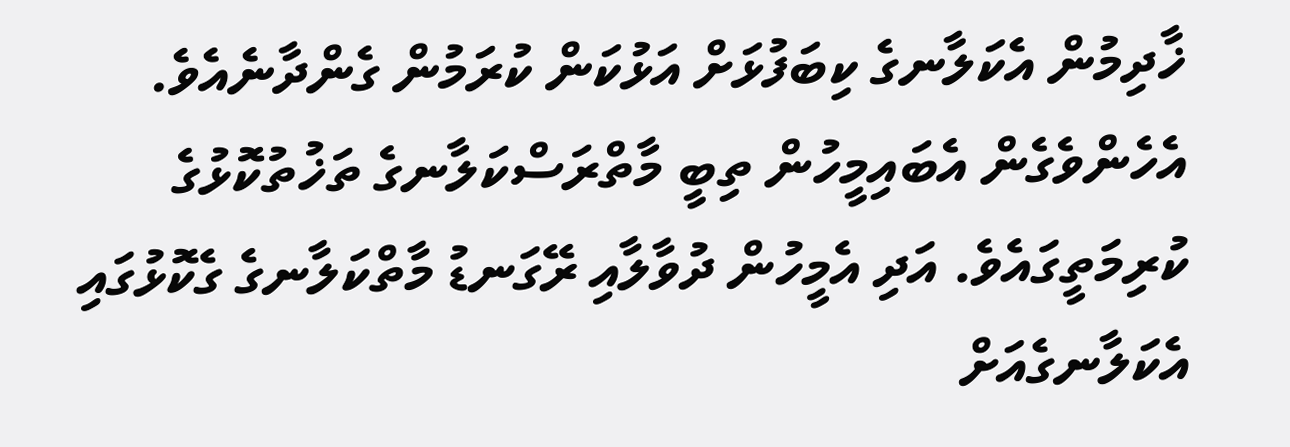ޚާދިމުން އެކަލާނގެ ކިބަފުޅަށް އަޅުކަން ކުރަމުން ގެންދާނެއެވެ.
އެހެންވެގެން އެބައިމީހުން ތިބީ މާތްރަސްކަލާނގެ ތަޚުތުކޮޅުގެ ކުރިމަތީގައެވެ. އަދި އެމީހުން ދުވާލާއި ރޭގަނޑު މާތްކަލާނގެ ގެކޮޅުގައި އެކަލާނގެއަށް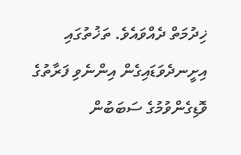ޚިދުމަތް ދެއްވައެވެ. ތަޚުތުގައި އިށީނދެވަޑައިގެން އިންނެވި ފަރާތުގެ ވޮޑިގެންވުމުގެ ސަބަބުން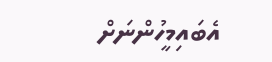އެބައިމީހުންނަށް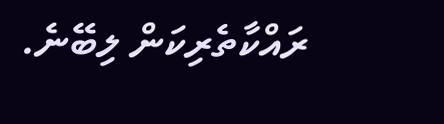ރައްކާތެރިކަން ލިބޭނެ.